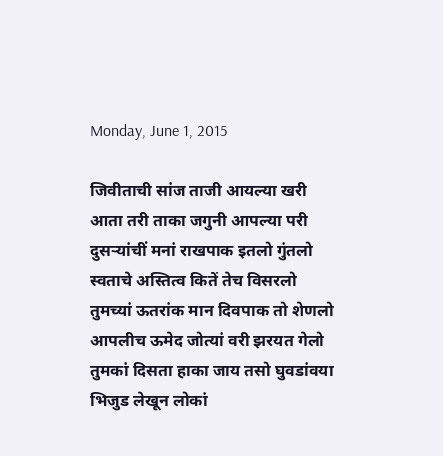Monday, June 1, 2015

जिवीताची सांज ताजी आयल्या खरी
आता तरी ताका जगुनी आपल्या परी
दुसऱ्यांचीं मनां राखपाक इतलो गुंतलो
स्वताचे अस्तित्व कितें तेच विसरलो
तुमच्यां ऊतरांक मान दिवपाक तो शेणलो
आपलीच ऊमेद जोत्यां वरी झरयत गेलो
तुमकां दिसता हाका जाय तसो घुवडांवया
भिजुड लेखून लोकां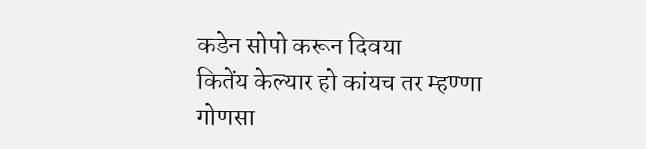कडेन सोपो करून दिवया
कितेंय केल्यार हो कांयच तर म्हण्णा
गोणसा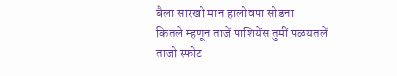बैला सारखो मान हालोवपा सोडना
कितले म्हणून ताजें पाशियेंस तुमीं पळयतलें
ताजो स्फोट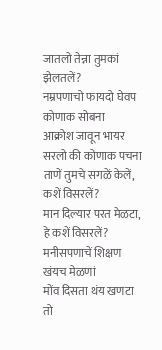जातलो तेन्ना तुमकां झेलतलें?
नम्रपणाचो फायदो घेवप कोणाक सोबना
आक्रोश जावून भायर सरलो की कोणाक पचना
ताणें तुमचे सगळें केलें, कशें विसरलें?
मान दिल्यार परत मेळटा, हे कशें विसरलें?
मनीसपणाचें शिक्षण खंयच मेळणां
मोंव दिसता थंय खणटा तो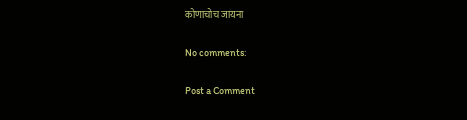कोणाचोच जायना

No comments:

Post a Comment